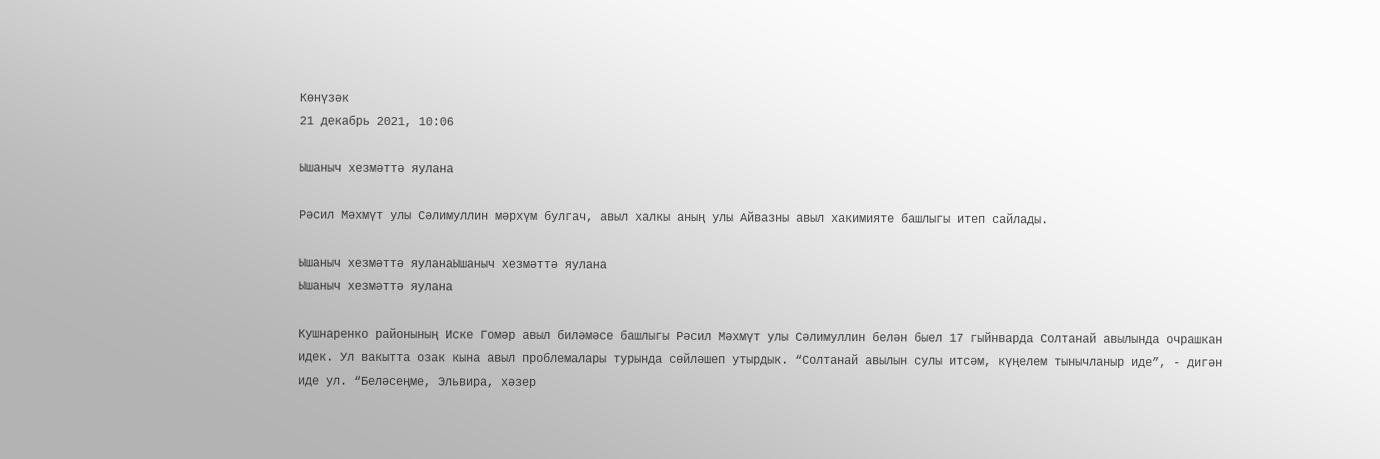Көнүзәк
21 декабрь 2021, 10:06

Ышаныч хезмәттә яулана

Рәсил Мәхмүт улы Сәлимуллин мәрхүм булгач, авыл халкы аның улы Айвазны авыл хакимияте башлыгы итеп сайлады.

Ышаныч хезмәттә яуланаЫшаныч хезмәттә яулана
Ышаныч хезмәттә яулана

Кушнаренко районының Иске Гомәр авыл биләмәсе башлыгы Рәсил Мәхмүт улы Сәлимуллин белән быел 17 гыйнварда Солтанай авылында очрашкан идек. Ул вакытта озак кына авыл проблемалары турында сөйләшеп утырдык. “Солтанай авылын сулы итсәм, күңелем тынычланыр иде”, - дигән иде ул. “Беләсеңме, Эльвира, хәзер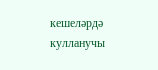кешеләрдә кулланучы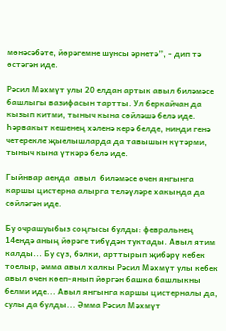мөнәсәбәте, йөрәгемне шунсы әрнетә”, - дип тә өстәгән иде.

Рәсил Мәхмүт улы 20 елдан артык авыл биләмәсе башлыгы вазифасын тартты. Ул беркайчан да кызып китми, тыныч кына сөйләшә белә иде. Һәрвакыт кешенең хәленә керә белде, нинди генә четерекле җыелышларда да тавышын күтәрми, тыныч кына үткәрә белә иде.

Гыйнвар аенда  авыл  биләмәсе өчен янгынга каршы цистерна алырга теләүләре хакында да сөйләгән иде.

Бу очрашуыбыз соңгысы булды: февральнең 14ендә аның йөрәге тибүдән туктады. Авыл ятим калды... Бу сүз, бәлки, арттырып җибәрү кебек тоелыр, әмма авыл халкы Рәсил Мәхмүт улы кебек авыл өчен көеп-янып йөргән башка башлыкны белми иде... Авыл янгынга каршы цистерналы да, сулы да булды... Әмма Рәсил Мәхмүт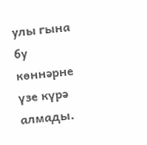улы гына бу көннәрне үзе күрә алмады.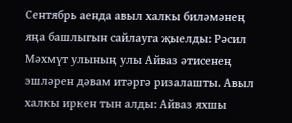Сентябрь аенда авыл халкы биләмәнең яңа башлыгын сайлауга җыелды: Рәсил Мәхмүт улының улы Айваз әтисенең эшләрен дәвам итәргә ризалашты. Авыл халкы иркен тын алды: Айваз яхшы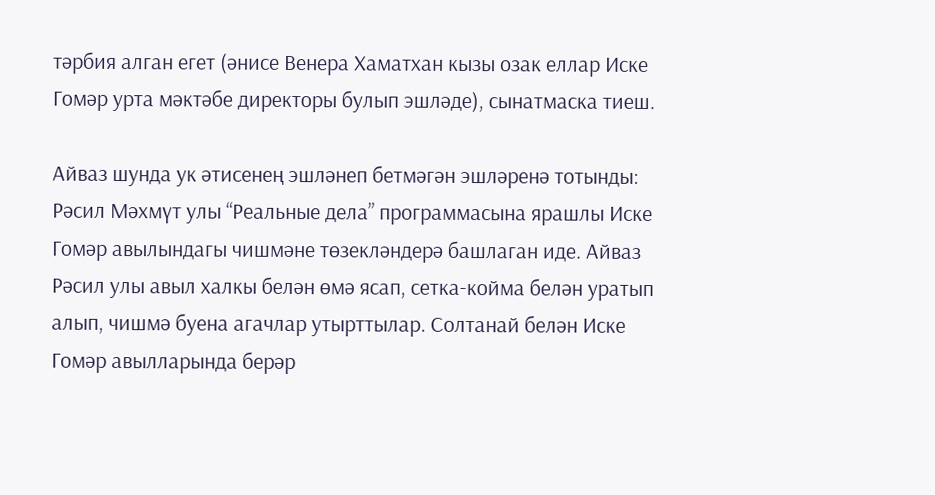тәрбия алган егет (әнисе Венера Хаматхан кызы озак еллар Иске Гомәр урта мәктәбе директоры булып эшләде), сынатмаска тиеш.

Айваз шунда ук әтисенең эшләнеп бетмәгән эшләренә тотынды: Рәсил Мәхмүт улы “Реальные дела” программасына ярашлы Иске Гомәр авылындагы чишмәне төзекләндерә башлаган иде. Айваз Рәсил улы авыл халкы белән өмә ясап, сетка-койма белән уратып алып, чишмә буена агачлар утырттылар. Солтанай белән Иске Гомәр авылларында берәр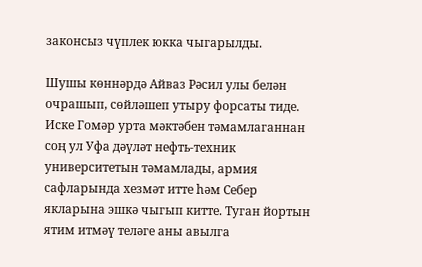законсыз чүплек юкка чыгарылды.

Шушы көннәрдә Айваз Рәсил улы белән очрашып, сөйләшеп утыру форсаты тиде. Иске Гомәр урта мәктәбен тәмамлаганнан соң ул Уфа дәүләт нефть-техник университетын тәмамлады, армия сафларында хезмәт итте һәм Себер якларына эшкә чыгып китте. Туган йортын ятим итмәү теләге аны авылга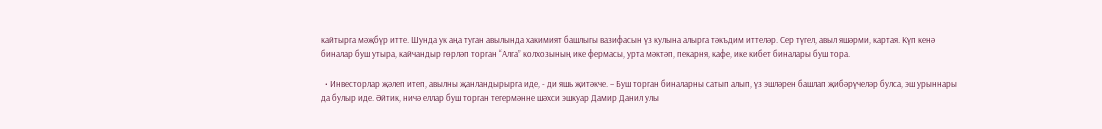кайтырга мәҗбүр итте. Шунда ук аңа туган авылында хакимият башлыгы вазифасын үз кулына алырга тәкъдим иттеләр. Сер түгел, авыл яшәрми, картая. Күп кенә биналар буш утыра, кайчандыр гөрләп торган “Алга” колхозының ике фермасы, урта мәктәп, пекарня, кафе, ике кибет биналары буш тора.

  • Инвесторлар җәлеп итеп, авылны җанландырырга иде, - ди яшь җитәкче. – Буш торган биналарны сатып алып, үз эшләрен башлап җибәрүчеләр булса, эш урыннары да булыр иде. Әйтик, ничә еллар буш торган тегермәнне шәхси эшкуар Дамир Данил улы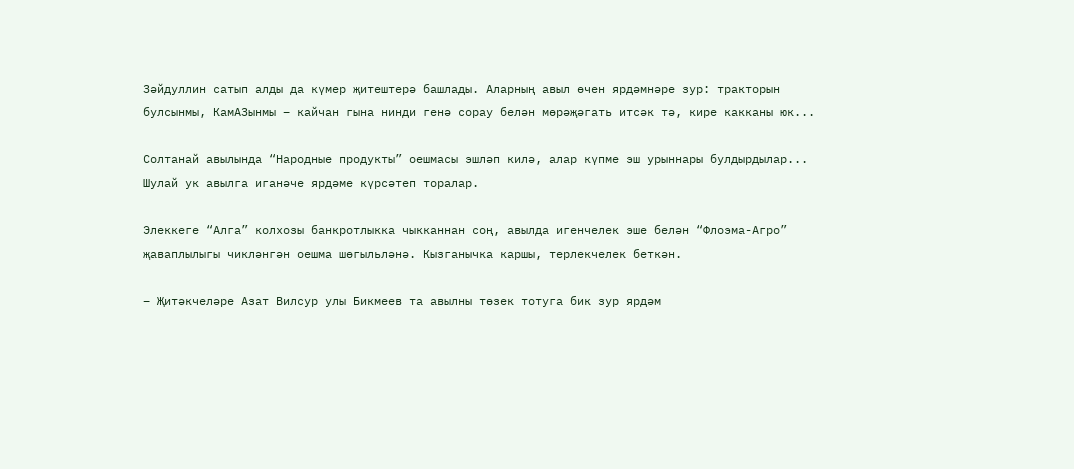Зәйдуллин сатып алды да күмер җитештерә башлады. Аларның авыл өчен ярдәмнәре зур: тракторын булсынмы, КамАЗынмы – кайчан гына нинди генә сорау белән мөрәҗәгать итсәк тә, кире какканы юк...

Солтанай авылында “Народные продукты” оешмасы эшләп килә, алар күпме эш урыннары булдырдылар... Шулай ук авылга иганәче ярдәме күрсәтеп торалар.

Элеккеге “Алга” колхозы банкротлыкка чыкканнан соң, авылда игенчелек эше белән “Флоэма-Агро” җаваплылыгы чикләнгән оешма шөгыльләнә. Кызганычка каршы, терлекчелек беткән.

– Җитәкчеләре Азат Вилсур улы Бикмеев та авылны төзек тотуга бик зур ярдәм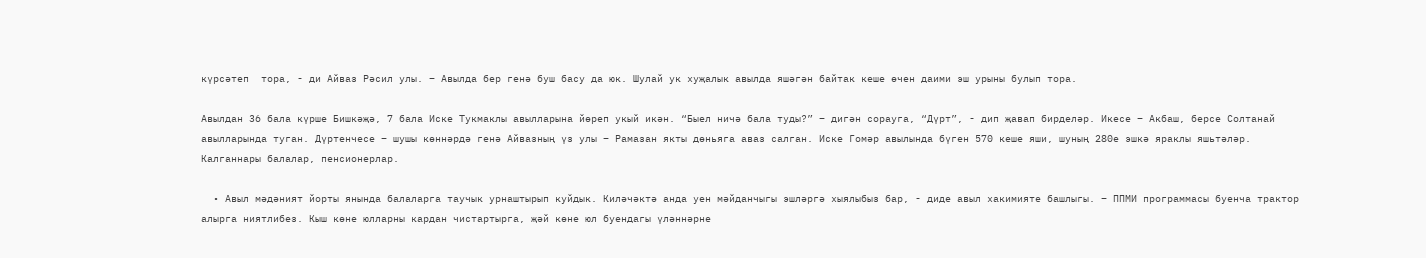күрсәтеп  тора, - ди Айваз Рәсил улы. – Авылда бер генә буш басу да юк. Шулай ук хуҗалык авылда яшәгән байтак кеше өчен даими эш урыны булып тора.

Авылдан 36 бала күрше Бишкәҗә, 7 бала Иске Тукмаклы авылларына йөреп укый икән. “Быел ничә бала туды?” – дигән сорауга, “Дүрт”, - дип җавап бирделәр. Икесе – Акбаш, берсе Солтанай авылларында туган. Дүртенчесе – шушы көннәрдә генә Айвазның үз улы – Рамазан якты дөньяга аваз салган. Иске Гомәр авылында бүген 570 кеше яши, шуның 280е эшкә яраклы яшьтәләр. Калганнары балалар, пенсионерлар.

  • Авыл мәдәният йорты янында балаларга таучык урнаштырып куйдык. Киләчәктә анда уен мәйданчыгы эшләргә хыялыбыз бар, - диде авыл хакимияте башлыгы. – ППМИ программасы буенча трактор алырга ниятлибез. Кыш көне юлларны кардан чистартырга, җәй көне юл буендагы үләннәрне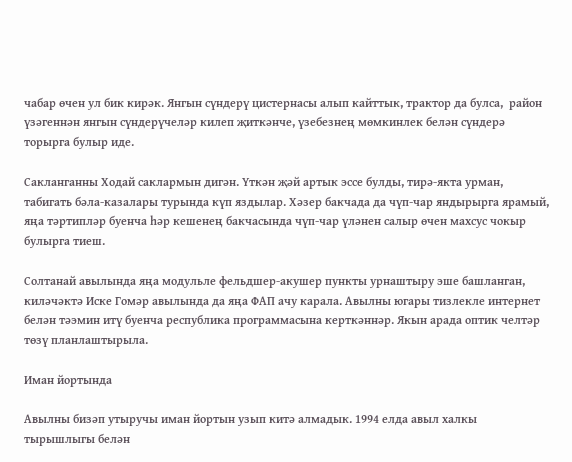чабар өчен ул бик кирәк. Янгын сүндерү цистернасы алып кайттык, трактор да булса,  район үзәгеннән янгын сүндерүчеләр килеп җиткәнче, үзебезнең мөмкинлек белән сүндерә торырга булыр иде.

Сакланганны Ходай саклармын дигән. Үткән җәй артык эссе булды, тирә-якта урман, табигать бәла-казалары турында күп яздылар. Хәзер бакчада да чүп-чар яндырырга ярамый, яңа тәртипләр буенча һәр кешенең бакчасында чүп-чар үләнен салыр өчен махсус чокыр булырга тиеш.

Солтанай авылында яңа модульле фельдшер-акушер пункты урнаштыру эше башланган, киләчәктә Иске Гомәр авылында да яңа ФАП ачу карала. Авылны югары тизлекле интернет белән тәэмин итү буенча республика программасына керткәннәр. Якын арада оптик челтәр төзү планлаштырыла.

Иман йортында

Авылны бизәп утыручы иман йортын узып китә алмадык. 1994 елда авыл халкы тырышлыгы белән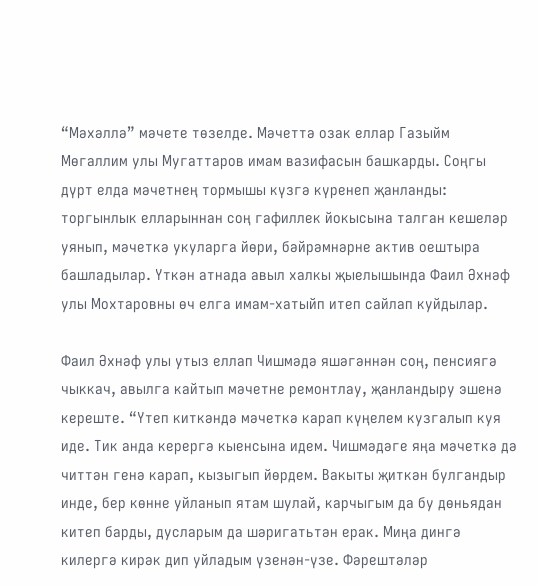“Мәхәллә” мәчете төзелде. Мәчеттә озак еллар Газыйм Мөгаллим улы Мугаттаров имам вазифасын башкарды. Соңгы дүрт елда мәчетнең тормышы күзгә күренеп җанланды: торгынлык елларыннан соң гафиллек йокысына талган кешеләр уянып, мәчеткә укуларга йөри, бәйрәмнәрне актив оештыра башладылар. Үткән атнада авыл халкы җыелышында Фаил Әхнәф улы Мохтаровны өч елга имам-хатыйп итеп сайлап куйдылар.

Фаил Әхнәф улы утыз еллап Чишмәдә яшәгәннән соң, пенсиягә чыккач, авылга кайтып мәчетне ремонтлау, җанландыру эшенә кереште. “Үтеп киткәндә мәчеткә карап күңелем кузгалып куя иде. Тик анда керергә кыенсына идем. Чишмәдәге яңа мәчеткә дә читтән генә карап, кызыгып йөрдем. Вакыты җиткән булгандыр инде, бер көнне уйланып ятам шулай, карчыгым да бу дөньядан китеп барды, дусларым да шәригатьтән ерак. Миңа дингә килергә кирәк дип уйладым үзенән-үзе. Фәрештәләр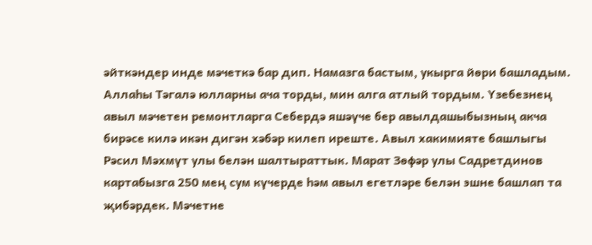әйткәндер инде мәчеткә бар дип. Намазга бастым, укырга йөри башладым. Аллаһы Тәгалә юлларны ача торды, мин алга атлый тордым. Үзебезнең авыл мәчетен ремонтларга Себердә яшәүче бер авылдашыбызның акча бирәсе килә икән дигән хәбәр килеп иреште. Авыл хакимияте башлыгы Рәсил Мәхмүт улы белән шалтыраттык. Марат Зөфәр улы Садретдинов картабызга 250 мең сум күчерде һәм авыл егетләре белән эшне башлап та җибәрдек. Мәчетне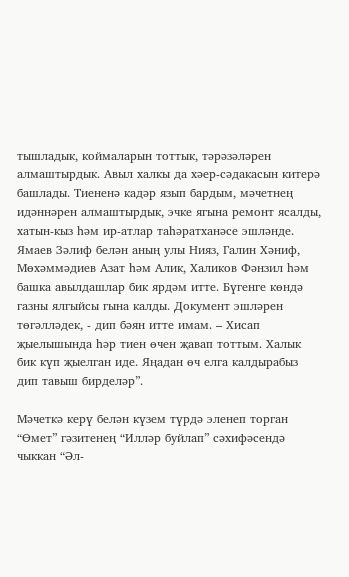тышладык, коймаларын тоттык, тәрәзәләрен алмаштырдык. Авыл халкы да хәер-сәдакасын китерә башлады. Тиененә кадәр язып бардым, мәчетнең идәннәрен алмаштырдык, эчке ягына ремонт ясалды, хатын-кыз һәм ир-атлар таһәратханәсе эшләнде. Ямаев Зәлиф белән аның улы Нияз, Галин Хәниф, Мөхәммәдиев Азат һәм Алик, Халиков Фәнзил һәм башка авылдашлар бик ярдәм итте. Бүгенге көндә газны ялгыйсы гына калды. Документ эшләрен төгәлләдек, - дип бәян итте имам. – Хисап җыелышында һәр тиен өчен җавап тоттым. Халык бик күп җыелган иде. Яңадан өч елга калдырабыз дип тавыш бирделәр”.

Мәчеткә керү белән күзем түрдә эленеп торган “Өмет” гәзитенең “Илләр буйлап” сәхифәсендә чыккан “Әл-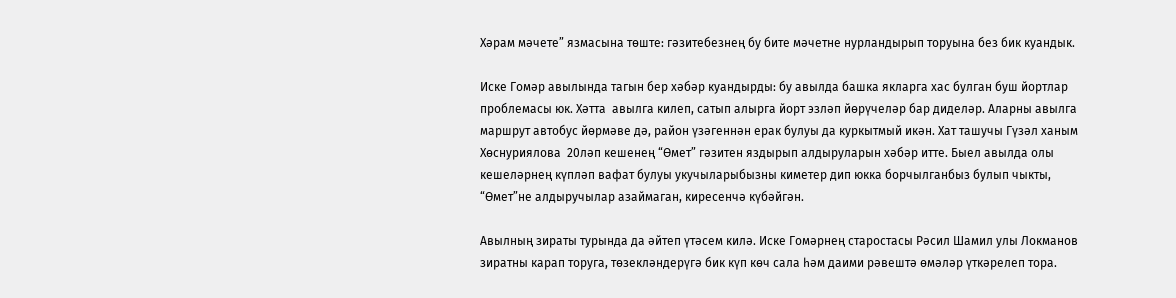Хәрам мәчете” язмасына төште: гәзитебезнең бу бите мәчетне нурландырып торуына без бик куандык.

Иске Гомәр авылында тагын бер хәбәр куандырды: бу авылда башка якларга хас булган буш йортлар проблемасы юк. Хәтта  авылга килеп, сатып алырга йорт эзләп йөрүчеләр бар диделәр. Аларны авылга маршрут автобус йөрмәве дә, район үзәгеннән ерак булуы да куркытмый икән. Хат ташучы Гүзәл ханым Хөснуриялова  20ләп кешенең “Өмет” гәзитен яздырып алдыруларын хәбәр итте. Быел авылда олы кешеләрнең күпләп вафат булуы укучыларыбызны киметер дип юкка борчылганбыз булып чыкты, “Өмет”не алдыручылар азаймаган, киресенчә күбәйгән.

Авылның зираты турында да әйтеп үтәсем килә. Иске Гомәрнең старостасы Рәсил Шамил улы Локманов зиратны карап торуга, төзекләндерүгә бик күп көч сала һәм даими рәвештә өмәләр үткәрелеп тора.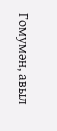Гомумән, авыл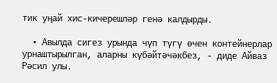тик уңай хис-кичерешләр генә калдырды.

  • Авылда сигез урында чүп түгү өчен контейнерлар урнаштырылган, аларны күбәйтәчәкбез, - диде Айваз Рәсил улы.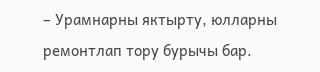– Урамнарны яктырту, юлларны ремонтлап тору бурычы бар.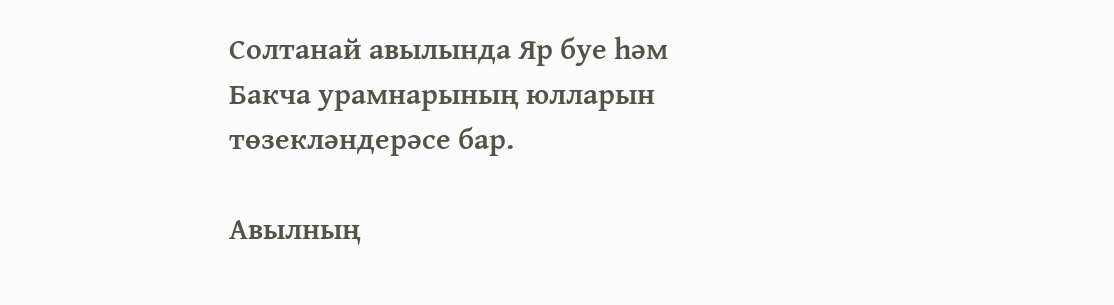Солтанай авылында Яр буе һәм Бакча урамнарының юлларын төзекләндерәсе бар.

Авылның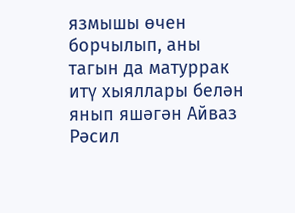язмышы өчен борчылып, аны тагын да матуррак итү хыяллары белән янып яшәгән Айваз Рәсил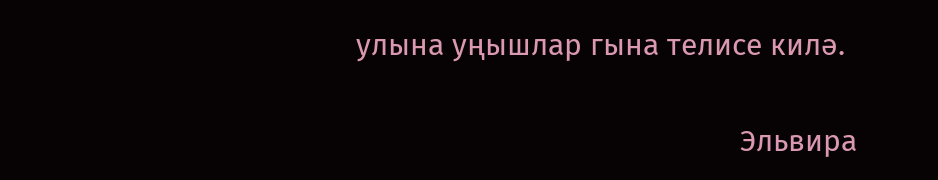улына уңышлар гына телисе килә.

                                                Эльвира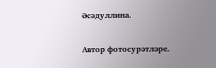Әсәдуллина.

Автор фотосурәтләре.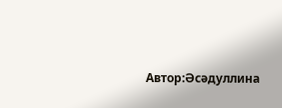Автор:Әсәдуллина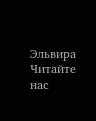Эльвира
Читайте нас